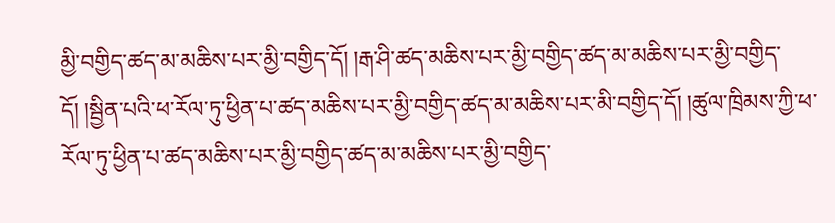མྱི་བགྱིད་ཚད་མ་མཆིས་པར་མྱི་བགྱིད་དོ། །རྒ་ཤི་ཚད་མཆིས་པར་མྱི་བགྱིད་ཚད་མ་མཆིས་པར་མྱི་བགྱིད་དོ། །སྦྱིན་པའི་ཕ་རོལ་ཏུ་ཕྱིན་པ་ཚད་མཆིས་པར་མྱི་བགྱིད་ཚད་མ་མཆིས་པར་མི་བགྱིད་དོ། །ཚུལ་ཁྲིམས་ཀྱི་ཕ་རོལ་ཏུ་ཕྱིན་པ་ཚད་མཆིས་པར་མྱི་བགྱིད་ཚད་མ་མཆིས་པར་མྱི་བགྱིད་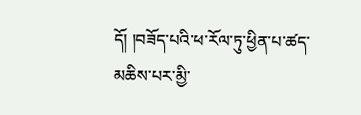དོ། །བཟོད་པའི་ཕ་རོལ་ཏུ་ཕྱིན་པ་ཚད་མཆིས་པར་མྱི་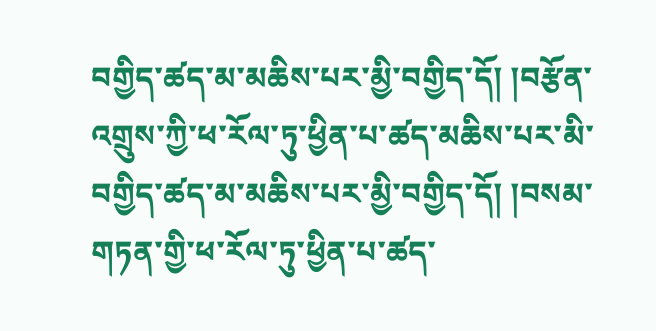བགྱིད་ཚད་མ་མཆིས་པར་མྱི་བགྱིད་དོ། །བརྩོན་འགྲུས་ཀྱི་ཕ་རོལ་ཏུ་ཕྱིན་པ་ཚད་མཆིས་པར་མི་བགྱིད་ཚད་མ་མཆིས་པར་མྱི་བགྱིད་དོ། །བསམ་གཏན་གྱི་ཕ་རོལ་ཏུ་ཕྱིན་པ་ཚད་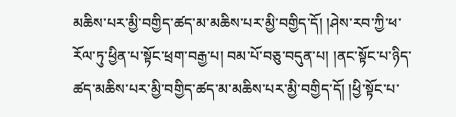མཆིས་པར་མྱི་བགྱིད་ཚད་མ་མཆིས་པར་མྱི་བགྱིད་དོ། །ཤེས་རབ་ཀྱི་ཕ་རོལ་ཏུ་ཕྱིན་པ་སྟོང་ཕྲག་བརྒྱ་པ། བམ་པོ་བཅུ་བདུན་པ། །ནང་སྟོང་པ་ཉིད་ཚད་མཆིས་པར་མྱི་བགྱིད་ཚད་མ་མཆིས་པར་མྱི་བགྱིད་དོ། །ཕྱི་སྟོང་པ་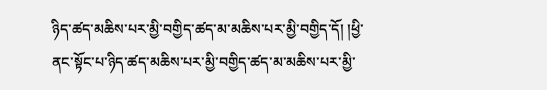ཉིད་ཚད་མཆིས་པར་མྱི་བགྱིད་ཚད་མ་མཆིས་པར་མྱི་བགྱིད་དོ། །ཕྱི་ནང་སྟོང་པ་ཉིད་ཚད་མཆིས་པར་མྱི་བགྱིད་ཚད་མ་མཆིས་པར་མྱི་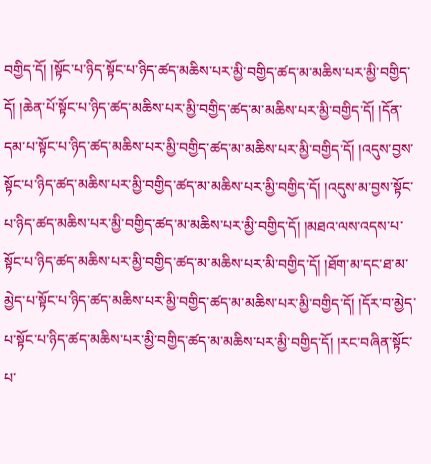བགྱིད་དོ། །སྟོང་པ་ཉིད་སྟོང་པ་ཉིད་ཚད་མཆིས་པར་མྱི་བགྱིད་ཚད་མ་མཆིས་པར་མྱི་བགྱིད་དོ། །ཆེན་པོ་སྟོང་པ་ཉིད་ཚད་མཆིས་པར་མྱི་བགྱིད་ཚད་མ་མཆིས་པར་མྱི་བགྱིད་དོ། །དོན་དམ་པ་སྟོང་པ་ཉིད་ཚད་མཆིས་པར་མྱི་བགྱིད་ཚད་མ་མཆིས་པར་མྱི་བགྱིད་དོ། །འདུས་བྱས་སྟོང་པ་ཉིད་ཚད་མཆིས་པར་མྱི་བགྱིད་ཚད་མ་མཆིས་པར་མྱི་བགྱིད་དོ། །འདུས་མ་བྱས་སྟོང་པ་ཉིད་ཚད་མཆིས་པར་མྱི་བགྱིད་ཚད་མ་མཆིས་པར་མྱི་བགྱིད་དོ། །མཐའ་ལས་འདས་པ་སྟོང་པ་ཉིད་ཚད་མཆིས་པར་མྱི་བགྱིད་ཚད་མ་མཆིས་པར་མི་བགྱིད་དོ། །ཐོག་མ་དང་ཐ་མ་མྱེད་པ་སྟོང་པ་ཉིད་ཚད་མཆིས་པར་མྱི་བགྱིད་ཚད་མ་མཆིས་པར་མྱི་བགྱིད་དོ། །དོར་བ་མྱེད་པ་སྟོང་པ་ཉིད་ཚད་མཆིས་པར་མྱི་བགྱིད་ཚད་མ་མཆིས་པར་མྱི་བགྱིད་དོ། །རང་བཞིན་སྟོང་པ་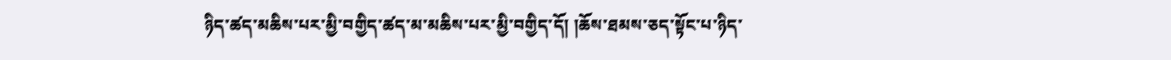ཉིད་ཚད་མཆིས་པར་མྱི་བགྱིད་ཚད་མ་མཆིས་པར་མྱི་བགྱིད་དོ། །ཆོས་ཐམས་ཅད་སྟོང་པ་ཉིད་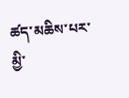ཚད་མཆིས་པར་མྱི་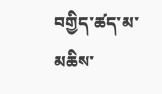བགྱིད་ཚད་མ་མཆིས་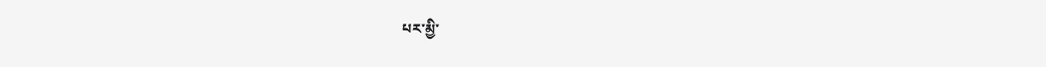པར་མྱི་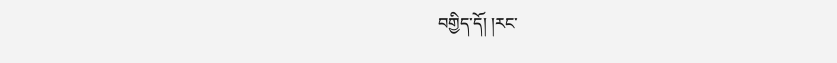བགྱིད་དོ། །རང་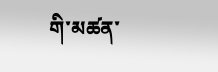གི་མཚན་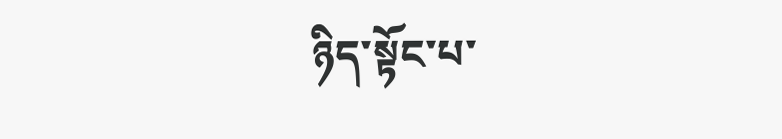ཉིད་སྟོང་པ་